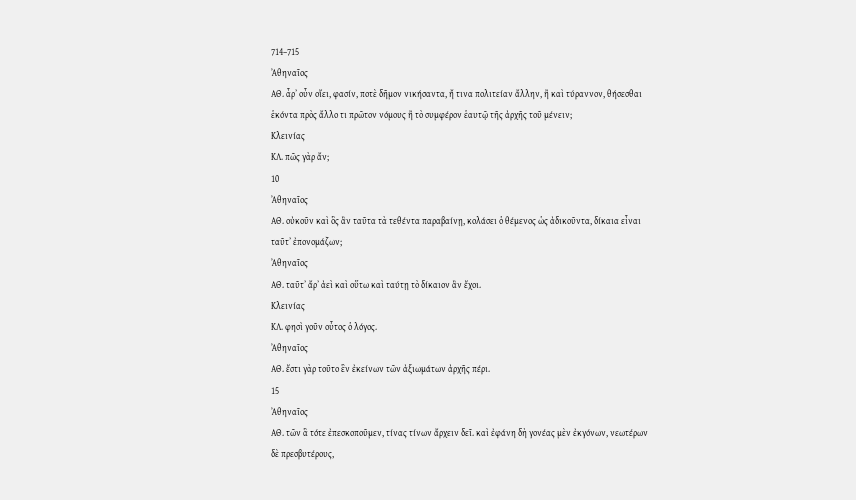714–715
Ἀθηναῖος
ΑΘ. ἆρʼ οὖν οἴει, φασίν, ποτὲ δῆμον νικήσαντα, ἤ τινα πολιτείαν ἄλλην, ἢ καὶ τύραννον, θήσεσθαι ἑκόντα πρὸς ἄλλο τι πρῶτον νόμους ἢ τὸ συμφέρον ἑαυτῷ τῆς ἀρχῆς τοῦ μένειν;
Κλεινίας
ΚΛ. πῶς γὰρ ἄν;
10
Ἀθηναῖος
ΑΘ. οὐκοῦν καὶ ὃς ἂν ταῦτα τὰ τεθέντα παραβαίνῃ, κολάσει ὁ θέμενος ὡς ἀδικοῦντα, δίκαια εἶναι ταῦτʼ ἐπονομάζων;
Ἀθηναῖος
ΑΘ. ταῦτʼ ἄρʼ ἀεὶ καὶ οὕτω καὶ ταύτῃ τὸ δίκαιον ἂν ἔχοι.
Κλεινίας
ΚΛ. φησὶ γοῦν οὗτος ὁ λόγος.
Ἀθηναῖος
ΑΘ. ἔστι γὰρ τοῦτο ἓν ἐκείνων τῶν ἀξιωμάτων ἀρχῆς πέρι.
15
Ἀθηναῖος
ΑΘ. τῶν ἃ τότε ἐπεσκοποῦμεν, τίνας τίνων ἄρχειν δεῖ. καὶ ἐφάνη δὴ γονέας μὲν ἐκγόνων, νεωτέρων δὲ πρεσβυτέρους,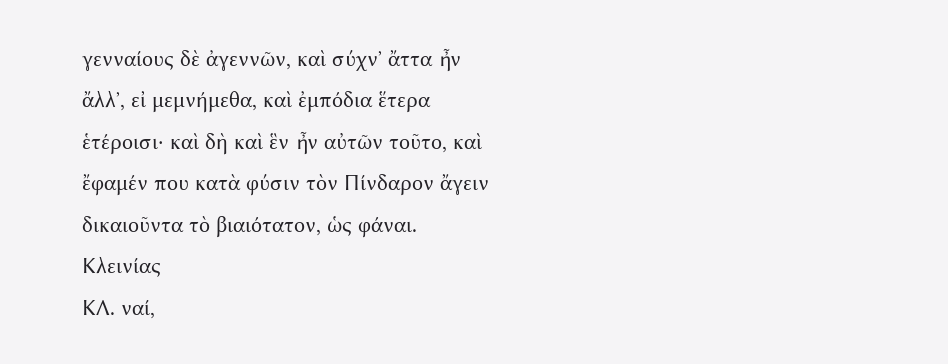γενναίους δὲ ἀγεννῶν, καὶ σύχνʼ ἄττα ἦν ἄλλʼ, εἰ μεμνήμεθα, καὶ ἐμπόδια ἕτερα ἑτέροισι· καὶ δὴ καὶ ἓν ἦν αὐτῶν τοῦτο, καὶ ἔφαμέν που κατὰ φύσιν τὸν Πίνδαρον ἄγειν δικαιοῦντα τὸ βιαιότατον, ὡς φάναι.
Κλεινίας
ΚΛ. ναί,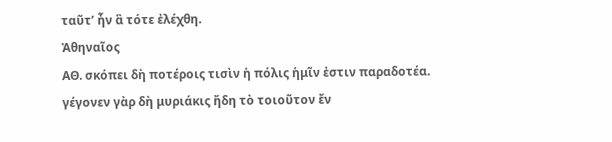ταῦτʼ ἦν ἃ τότε ἐλέχθη.
Ἀθηναῖος
ΑΘ. σκόπει δὴ ποτέροις τισὶν ἡ πόλις ἡμῖν ἐστιν παραδοτέα. γέγονεν γὰρ δὴ μυριάκις ἤδη τὸ τοιοῦτον ἔν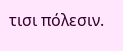τισι πόλεσιν.